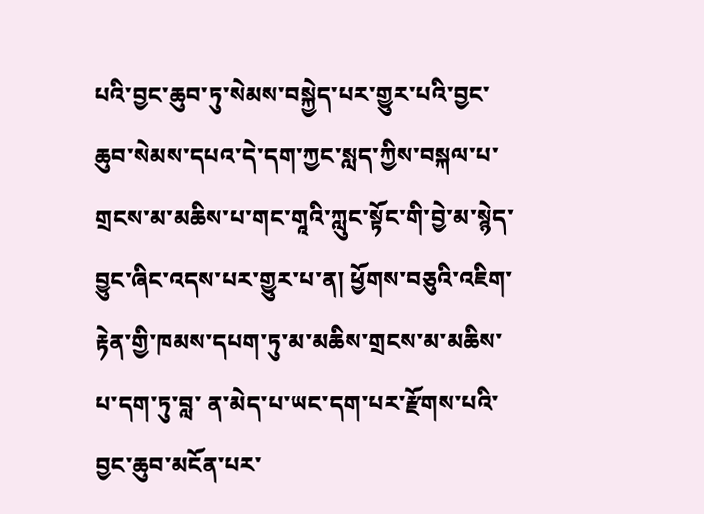པའི་བྱང་ཆུབ་ཏུ་སེམས་བསྐྱེད་པར་གྱུར་པའི་བྱང་ཆུབ་སེམས་དཔའ་དེ་དག་ཀྱང་སླད་ཀྱིས་བསྐལ་པ་གྲངས་མ་མཆིས་པ་གང་གཱའི་ཀླུང་སྟོང་གི་བྱེ་མ་སྙེད་བྱུང་ཞིང་འདས་པར་གྱུར་པ་ན། ཕྱོགས་བཅུའི་འཇིག་རྟེན་གྱི་ཁམས་དཔག་ཏུ་མ་མཆིས་གྲངས་མ་མཆིས་པ་དག་ཏུ་བླ་ ན་མེད་པ་ཡང་དག་པར་རྫོགས་པའི་བྱང་ཆུབ་མངོན་པར་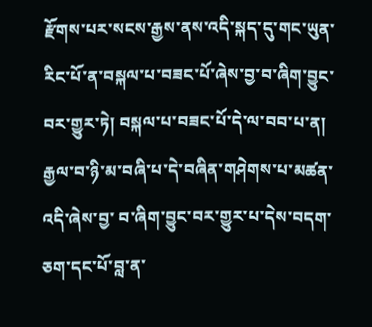རྫོགས་པར་སངས་རྒྱས་ནས་འདི་སྐད་དུ་གང་ཡུན་རིང་པོ་ན་བསྐལ་པ་བཟང་པོ་ཞེས་བྱ་བ་ཞིག་བྱུང་བར་གྱུར་ཏེ། བསྐལ་པ་བཟང་པོ་དེ་ལ་བབ་པ་ན། རྒྱལ་བ་ཉི་མ་བཞི་པ་དེ་བཞིན་གཤེགས་པ་མཚན་འདི་ཞེས་བྱ་ བ་ཞིག་བྱུང་བར་གྱུར་པ་དེས་བདག་ཅག་དང་པོ་བླ་ན་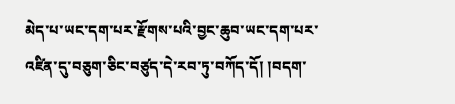མེད་པ་ཡང་དག་པར་རྫོགས་པའི་བྱང་ཆུབ་ཡང་དག་པར་འཛིན་དུ་བཅུག་ཅིང་བཙུད་དེ་རབ་ཏུ་བཀོད་དོ། །བདག་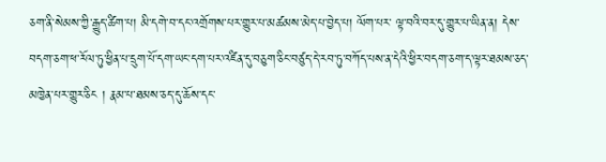ཅག་ནི་སེམས་ཀྱི་རྒྱུད་ཚིག་པ། མི་དགེ་བ་དང་འགྲོགས་པར་གྱུར་པ་མཚམས་མེད་པ་བྱེད་པ། ལོག་པར་ ལྟ་བའི་བར་དུ་གྱུར་པ་ཡིན་ན། དེས་བདག་ཅག་ཕ་རོལ་ཏུ་ཕྱིན་པ་དྲུག་པོ་དག་ཡང་དག་པར་འཛིན་དུ་བཅུག་ཅིང་བཙུད་དེ་རབ་ཏུ་བཀོད་པས་ན་དེའི་ཕྱིར་བདག་ཅག་ད་ལྟར་ཐམས་ཅད་མཁྱེན་པར་གྱུར་ཅིང ། རྣམ་པ་ཐམས་ཅད་དུ་ཆོས་དང་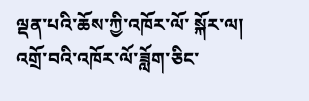ལྡན་པའི་ཆོས་ཀྱི་འཁོར་ལོ་ སྐོར་ལ། འགྲོ་བའི་འཁོར་ལོ་ཟློག་ཅིང་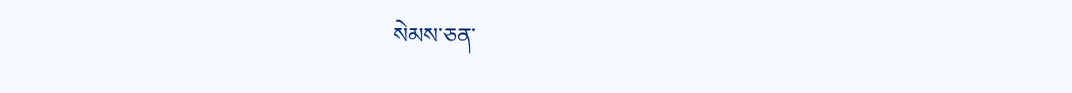སེམས་ཅན་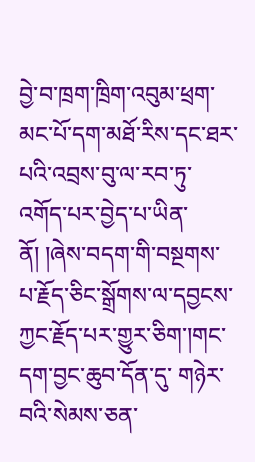བྱེ་བ་ཁྲག་ཁྲིག་འབུམ་ཕྲག་མང་པོ་དག་མཐོ་རིས་དང་ཐར་པའི་འབྲས་བུ་ལ་རབ་ཏུ་འགོད་པར་བྱེད་པ་ཡིན་ནོ། །ཞེས་བདག་གི་བསྔགས་པ་རྗོད་ཅིང་སྒྲོགས་ལ་དབྱངས་ཀྱང་རྗོད་པར་གྱུར་ཅིག་།གང་དག་བྱང་ཆུབ་དོན་དུ་ གཉེར་བའི་སེམས་ཅན་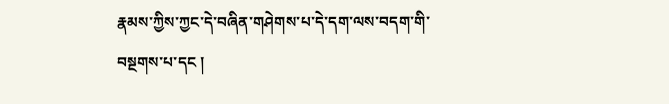རྣམས་ཀྱིས་ཀྱང་དེ་བཞིན་གཤེགས་པ་དེ་དག་ལས་བདག་གི་བསྔགས་པ་དང །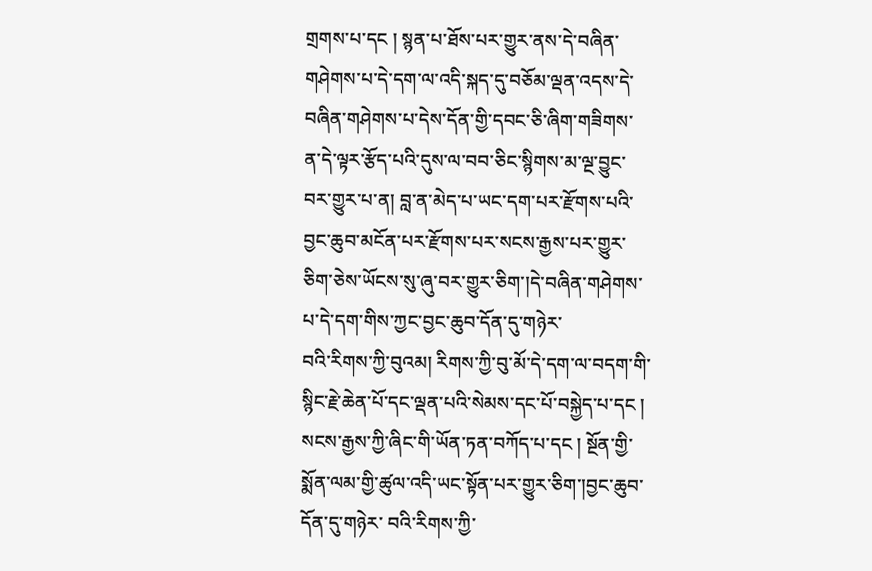གྲགས་པ་དང ། སྙན་པ་ཐོས་པར་གྱུར་ནས་དེ་བཞིན་གཤེགས་པ་དེ་དག་ལ་འདི་སྐད་དུ་བཅོམ་ལྡན་འདས་དེ་བཞིན་གཤེགས་པ་དེས་དོན་གྱི་དབང་ཅི་ཞིག་གཟིགས་ ན་དེ་ལྟར་རྩོད་པའི་དུས་ལ་བབ་ཅིང་སྙིགས་མ་ལྔ་བྱུང་བར་གྱུར་པ་ན། བླ་ན་མེད་པ་ཡང་དག་པར་རྫོགས་པའི་བྱང་ཆུབ་མངོན་པར་རྫོགས་པར་སངས་རྒྱས་པར་གྱུར་ཅིག་ཅེས་ཡོངས་སུ་ཞུ་བར་གྱུར་ཅིག་།དེ་བཞིན་གཤེགས་པ་དེ་དག་གིས་ཀྱང་བྱང་ཆུབ་དོན་དུ་གཉེར་
བའི་རིགས་ཀྱི་བུའམ། རིགས་ཀྱི་བུ་མོ་དེ་དག་ལ་བདག་གི་སྙིང་རྗེ་ཆེན་པོ་དང་ལྡན་པའི་སེམས་དང་པོ་བསྐྱེད་པ་དང ། སངས་རྒྱས་ཀྱི་ཞིང་གི་ཡོན་ཏན་བཀོད་པ་དང ། སྔོན་གྱི་སྨོན་ལམ་གྱི་ཚུལ་འདི་ཡང་སྟོན་པར་གྱུར་ཅིག་།བྱང་ཆུབ་དོན་དུ་གཉེར་ བའི་རིགས་ཀྱི་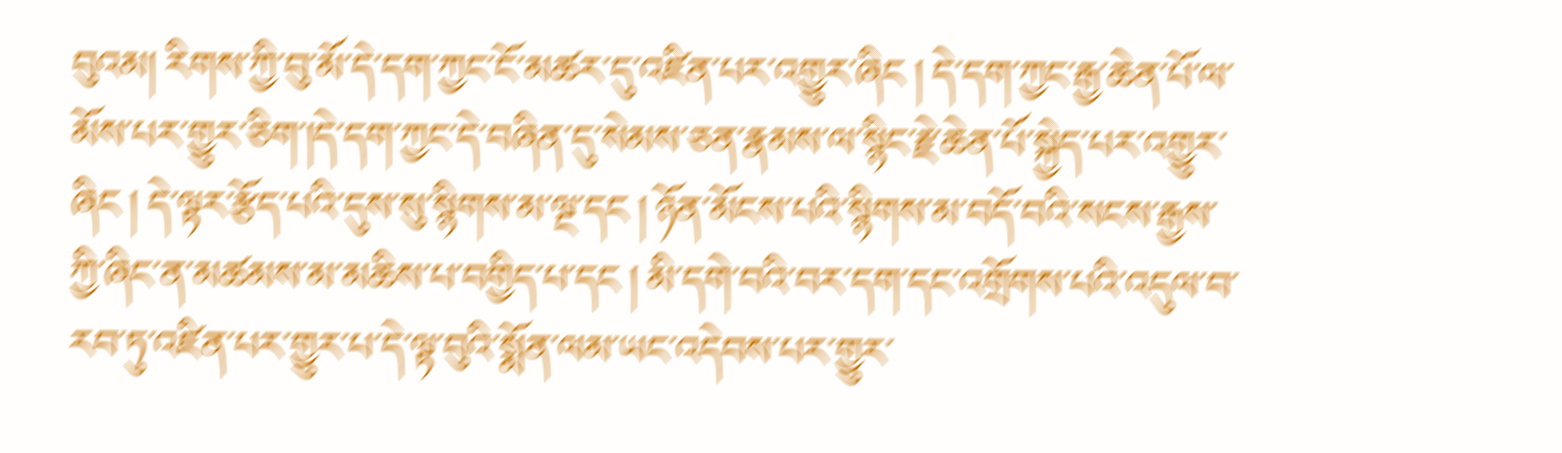བུའམ། རིགས་ཀྱི་བུ་མོ་དེ་དག་ཀྱང་ངོ་མཚར་དུ་འཛིན་པར་འགྱུར་ཞིང ། དེ་དག་ཀྱང་རྒྱ་ཆེན་པོ་ལ་མོས་པར་གྱུར་ཅིག་།དེ་དག་ཀྱང་དེ་བཞིན་དུ་སེམས་ཅན་རྣམས་ལ་སྙིང་རྗེ་ཆེན་པོ་སྐྱེད་པར་འགྱུར་ཞིང ། དེ་ལྟར་རྩོད་པའི་དུས་སུ་སྙིགས་མ་ལྔ་དང ། ཉོན་མོངས་པའི་སྙིགས་མ་བདོ་བའི་སངས་རྒྱས་ཀྱི་ཞིང་ན་མཚམས་མ་མཆིས་པ་བགྱིད་པ་དང ། མི་དགེ་བའི་བར་དག་དང་འགྲོགས་པའི་འདུལ་བ་རབ་ཏུ་འཛིན་པར་གྱུར་པ་དེ་ལྟ་བུའི་སྨོན་ལམ་ཡང་འདེབས་པར་གྱུར་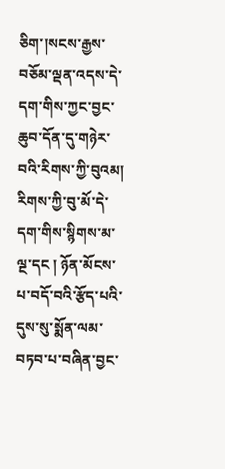ཅིག་།སངས་རྒྱས་བཅོམ་ལྡན་འདས་དེ་དག་གིས་ཀྱང་བྱང་ ཆུབ་དོན་དུ་གཉེར་བའི་རིགས་ཀྱི་བུའམ། རིགས་ཀྱི་བུ་མོ་དེ་དག་གིས་སྙིགས་མ་ལྔ་དང ། ཉོན་མོངས་པ་བདོ་བའི་རྩོད་པའི་དུས་སུ་སྨོན་ལམ་བཏབ་པ་བཞིན་བྱང་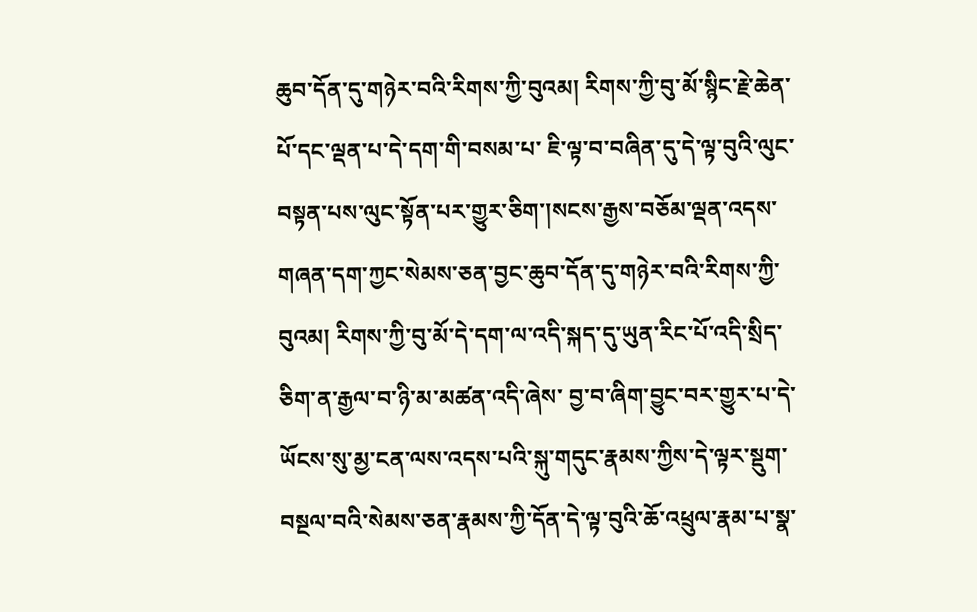ཆུབ་དོན་དུ་གཉེར་བའི་རིགས་ཀྱི་བུའམ། རིགས་ཀྱི་བུ་མོ་སྙིང་རྗེ་ཆེན་པོ་དང་ལྡན་པ་དེ་དག་གི་བསམ་པ་ ཇི་ལྟ་བ་བཞིན་དུ་དེ་ལྟ་བུའི་ལུང་བསྟན་པས་ལུང་སྟོན་པར་གྱུར་ཅིག་།སངས་རྒྱས་བཅོམ་ལྡན་འདས་གཞན་དག་ཀྱང་སེམས་ཅན་བྱང་ཆུབ་དོན་དུ་གཉེར་བའི་རིགས་ཀྱི་བུའམ། རིགས་ཀྱི་བུ་མོ་དེ་དག་ལ་འདི་སྐད་དུ་ཡུན་རིང་པོ་འདི་སྲིད་ཅིག་ན་རྒྱལ་བ་ཉི་མ་མཚན་འདི་ཞེས་ བྱ་བ་ཞིག་བྱུང་བར་གྱུར་པ་དེ་ཡོངས་སུ་མྱ་ངན་ལས་འདས་པའི་སྐུ་གདུང་རྣམས་ཀྱིས་དེ་ལྟར་སྡུག་བསྔལ་བའི་སེམས་ཅན་རྣམས་ཀྱི་དོན་དེ་ལྟ་བུའི་ཆོ་འཕྲུལ་རྣམ་པ་སྣ་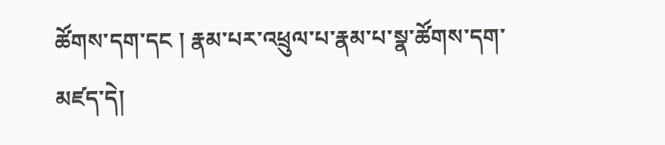ཚོགས་དག་དང ། རྣམ་པར་འཕྲུལ་པ་རྣམ་པ་སྣ་ཚོགས་དག་མཛད་དེ།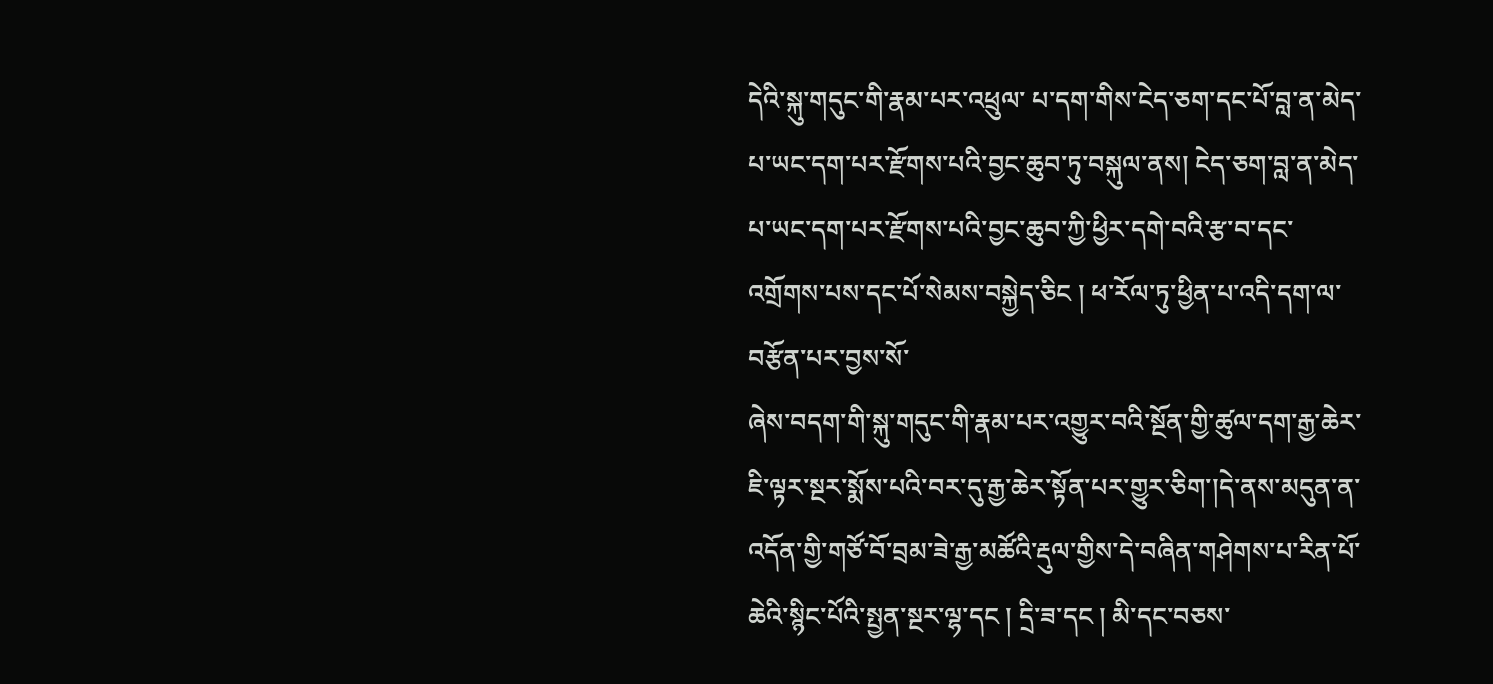དེའི་སྐུ་གདུང་གི་རྣམ་པར་འཕྲུལ་ པ་དག་གིས་ངེད་ཅག་དང་པོ་བླ་ན་མེད་པ་ཡང་དག་པར་རྫོགས་པའི་བྱང་ཆུབ་ཏུ་བསྐུལ་ནས། ངེད་ཅག་བླ་ན་མེད་པ་ཡང་དག་པར་རྫོགས་པའི་བྱང་ཆུབ་ཀྱི་ཕྱིར་དགེ་བའི་རྩ་བ་དང་འགྲོགས་པས་དང་པོ་སེམས་བསྐྱེད་ཅིང ། ཕ་རོལ་ཏུ་ཕྱིན་པ་འདི་དག་ལ་བརྩོན་པར་བྱས་སོ་
ཞེས་བདག་གི་སྐུ་གདུང་གི་རྣམ་པར་འགྱུར་བའི་སྔོན་གྱི་ཚུལ་དག་རྒྱ་ཆེར་ཇི་ལྟར་སྔར་སྨོས་པའི་བར་དུ་རྒྱ་ཆེར་སྟོན་པར་གྱུར་ཅིག་།དེ་ནས་མདུན་ན་འདོན་གྱི་གཙོ་བོ་བྲམ་ཟེ་རྒྱ་མཚོའི་རྡུལ་གྱིས་དེ་བཞིན་གཤེགས་པ་རིན་པོ་ཆེའི་སྙིང་པོའི་སྤྱན་སྔར་ལྷ་དང ། དྲི་ཟ་དང ། མི་དང་བཅས་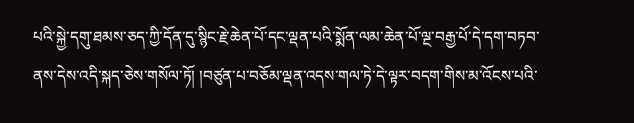པའི་སྐྱེ་དགུ་ཐམས་ཅད་ཀྱི་དོན་དུ་སྙིང་རྗེ་ཆེན་པོ་དང་ལྡན་པའི་སྨོན་ལམ་ཆེན་པོ་ལྔ་བརྒྱ་པོ་དེ་དག་བཏབ་ནས་དེས་འདི་སྐད་ཅེས་གསོལ་ཏོ། །བཙུན་པ་བཅོམ་ལྡན་འདས་གལ་ཏེ་དེ་ལྟར་བདག་གིས་མ་འོངས་པའི་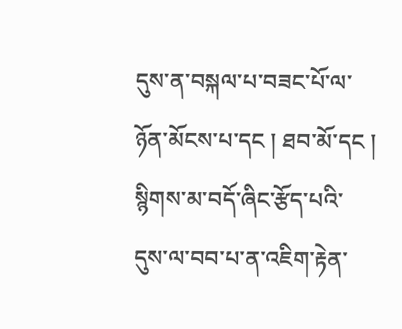དུས་ན་བསྐལ་པ་བཟང་པོ་ལ་ཉོན་མོངས་པ་དང ། ཐབ་མོ་དང ། སྙིགས་མ་བདོ་ཞིང་རྩོད་པའི་དུས་ལ་བབ་པ་ན་འཇིག་རྟེན་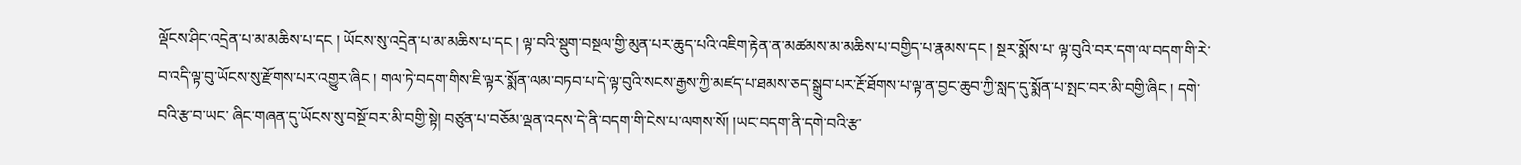ལྡོངས་ཤིང་འདྲེན་པ་མ་མཆིས་པ་དང ། ཡོངས་སུ་འདྲེན་པ་མ་མཆིས་པ་དང ། ལྟ་བའི་སྡུག་བསྔལ་གྱི་མུན་པར་ཆུད་པའི་འཇིག་རྟེན་ན་མཚམས་མ་མཆིས་པ་བགྱིད་པ་རྣམས་དང ། སྔར་སྨོས་པ་ ལྟ་བུའི་བར་དག་ལ་བདག་གི་རེ་བ་འདི་ལྟ་བུ་ཡོངས་སུ་རྫོགས་པར་འགྱུར་ཞིང ། གལ་ཏེ་བདག་གིས་ཇི་ལྟར་སྨོན་ལམ་བཏབ་པ་དེ་ལྟ་བུའི་སངས་རྒྱས་ཀྱི་མཛད་པ་ཐམས་ཅད་སྒྲུབ་པར་རྔོ་ཐོགས་པ་ལྟ་ན་བྱང་ཆུབ་ཀྱི་སླད་དུ་སྨོན་པ་སྤང་བར་མི་བགྱི་ཞིང ། དགེ་བའི་རྩ་བ་ཡང་ ཞིང་གཞན་དུ་ཡོངས་སུ་བསྔོ་བར་མི་བགྱི་སྟེ། བཙུན་པ་བཅོམ་ལྡན་འདས་དེ་ནི་བདག་གི་ངེས་པ་ལགས་སོ། །ཡང་བདག་ནི་དགེ་བའི་རྩ་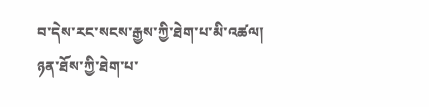བ་དེས་རང་སངས་རྒྱས་ཀྱི་ཐེག་པ་མི་འཚལ། ཉན་ཐོས་ཀྱི་ཐེག་པ་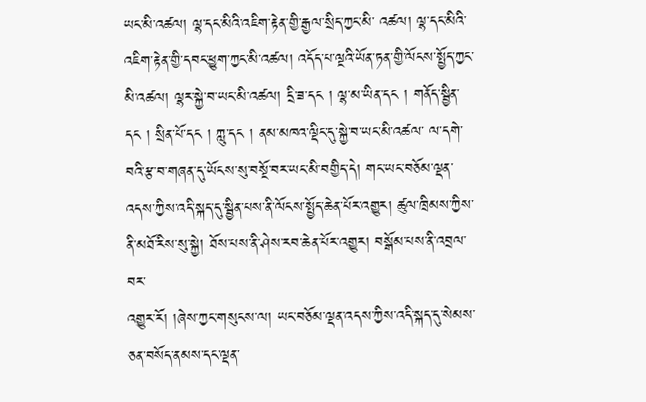ཡང་མི་འཚལ། ལྷ་དང་མིའི་འཇིག་རྟེན་གྱི་རྒྱལ་སྲིད་ཀྱང་མི་ འཚལ། ལྷ་དང་མིའི་འཇིག་རྟེན་གྱི་དབང་ཕྱུག་ཀྱང་མི་འཚལ། འདོད་པ་ལྔའི་ཡོན་ཏན་གྱི་ལོངས་སྤྱོད་ཀྱང་མི་འཚལ། ལྷར་སྐྱེ་བ་ཡང་མི་འཚལ། དྲི་ཟ་དང ། ལྷ་མ་ཡིན་དང ། གནོད་སྦྱིན་དང ། སྲིན་པོ་དང ། ཀླུ་དང ། ནམ་མཁའ་ལྡིང་དུ་སྐྱེ་བ་ཡང་མི་འཚལ་ ལ་དགེ་བའི་རྩ་བ་གཞན་དུ་ཡོངས་སུ་བསྔོ་བར་ཡང་མི་བགྱིད་དེ། གང་ཡང་བཅོམ་ལྡན་འདས་ཀྱིས་འདི་སྐད་དུ་སྦྱིན་པས་ནི་ལོངས་སྤྱོད་ཆེན་པོར་འགྱུར། ཚུལ་ཁྲིམས་ཀྱིས་ནི་མཐོ་རིས་སུ་སྐྱེ། ཐོས་པས་ནི་ཤེས་རབ་ཆེན་པོར་འགྱུར། བསྒོམ་པས་ནི་འབྲལ་བར་
འགྱུར་རོ། །ཞེས་ཀྱང་གསུངས་ལ། ཡང་བཅོམ་ལྡན་འདས་ཀྱིས་འདི་སྐད་དུ་སེམས་ཅན་བསོད་ནམས་དང་ལྡན་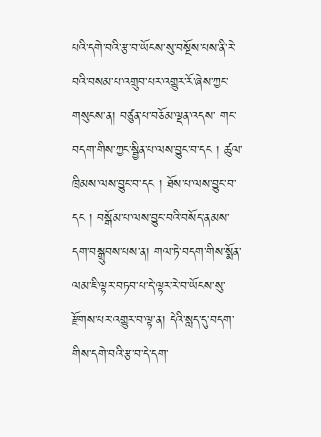པའི་དགེ་བའི་རྩ་བ་ཡོངས་སུ་བསྔོས་པས་ནི་རེ་བའི་བསམ་པ་འགྲུབ་པར་འགྱུར་རོ་ཞེས་ཀྱང་གསུངས་ན། བཙུན་པ་བཅོམ་ལྡན་འདས་ གང་བདག་གིས་ཀྱང་སྦྱིན་པ་ལས་བྱུང་བ་དང ། ཚུལ་ཁྲིམས་ལས་བྱུང་བ་དང ། ཐོས་པ་ལས་བྱུང་བ་དང ། བསྒོམ་པ་ལས་བྱུང་བའི་བསོད་ནམས་དག་བསྒྲུབས་པས་ན། གལ་ཏེ་བདག་གིས་སྨོན་ལམ་ཇི་ལྟར་བཏབ་པ་དེ་ལྟར་རེ་བ་ཡོངས་སུ་རྫོགས་པར་འགྱུར་བ་ལྟ་ན། དེའི་སླད་དུ་བདག་གིས་དགེ་བའི་རྩ་བ་དེ་དག་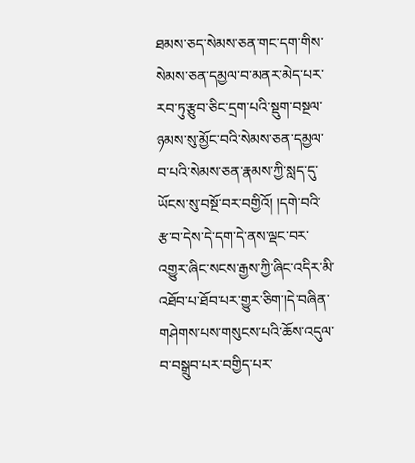ཐམས་ཅད་སེམས་ཅན་གང་དག་གིས་སེམས་ཅན་དམྱལ་བ་མནར་མེད་པར་རབ་ཏུ་རྩུབ་ཅིང་དྲག་པའི་སྡུག་བསྔལ་ཉམས་སུ་མྱོང་བའི་སེམས་ཅན་དམྱལ་བ་པའི་སེམས་ཅན་རྣམས་ཀྱི་སླད་དུ་ཡོངས་སུ་བསྔོ་བར་བགྱིའོ། །དགེ་བའི་ རྩ་བ་དེས་དེ་དག་དེ་ནས་ལྡང་བར་འགྱུར་ཞིང་སངས་རྒྱས་ཀྱི་ཞིང་འདིར་མི་འཐོབ་པ་ཐོབ་པར་གྱུར་ཅིག་།དེ་བཞིན་གཤེགས་པས་གསུངས་པའི་ཆོས་འདུལ་བ་བསྒྲུབ་པར་བགྱིད་པར་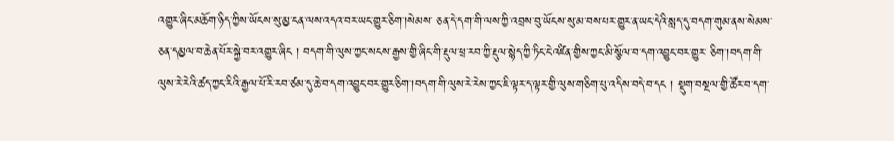འགྱུར་ཞིང་མཆོག་ཉིད་ཀྱིས་ཡོངས་སུ་མྱ་ངན་ལས་འདའ་བར་ཡང་གྱུར་ཅིག་།སེམས་ ཅན་དེ་དག་གི་ལས་ཀྱི་འབྲས་བུ་ཡོངས་སུ་མ་བས་པར་གྱུར་ན་ཡང་དེའི་སླད་དུ་བདག་གུམ་ནས་སེམས་ཅན་དམྱལ་བ་ཆེན་པོར་སྐྱེ་བར་འགྱུར་ཞིང ། བདག་གི་ལུས་ཀྱང་སངས་རྒྱས་གྱི་ཞིང་གི་རྡུལ་ཕྲ་རབ་ཀྱི་རྡུལ་སྙེད་ཀྱི་ཏིང་ངེ་འཛིན་གྱིས་ཀྱང་མི་སྩོལ་བ་དག་འབྱུང་བར་གྱུར་ ཅིག་།བདག་གི་ལུས་རེ་རེའི་ཚད་ཀྱང་རིའི་རྒྱལ་པོ་རི་རབ་ཙམ་དུ་ཆེ་བ་དག་འབྱུང་བར་གྱུར་ཅིག་།བདག་གི་ལུས་རེ་རེས་ཀྱང་ཇི་ལྟར་ད་ལྟར་གྱི་ལུས་གཅིག་པུ་འདིས་བདེ་བ་དང ། སྡུག་བསྔལ་གྱི་ཚོར་བ་དག་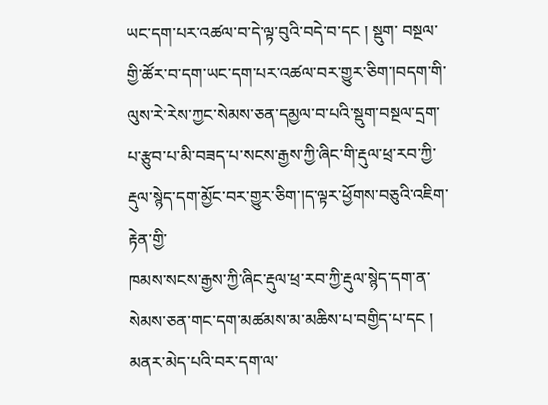ཡང་དག་པར་འཚལ་བ་དེ་ལྟ་བུའི་བདེ་བ་དང ། སྡུག་ བསྔལ་གྱི་ཚོར་བ་དག་ཡང་དག་པར་འཚལ་བར་གྱུར་ཅིག་།བདག་གི་ལུས་རེ་རེས་ཀྱང་སེམས་ཅན་དམྱལ་བ་པའི་སྡུག་བསྔལ་དྲག་པ་རྩུབ་པ་མི་བཟད་པ་སངས་རྒྱས་ཀྱི་ཞིང་གི་རྡུལ་ཕྲ་རབ་ཀྱི་རྡུལ་སྙེད་དག་མྱོང་བར་གྱུར་ཅིག་།ད་ལྟར་ཕྱོགས་བཅུའི་འཇིག་རྟེན་གྱི་
ཁམས་སངས་རྒྱས་ཀྱི་ཞིང་རྡུལ་ཕྲ་རབ་ཀྱི་རྡུལ་སྙེད་དག་ན་སེམས་ཅན་གང་དག་མཚམས་མ་མཆིས་པ་བགྱིད་པ་དང ། མནར་མེད་པའི་བར་དག་ལ་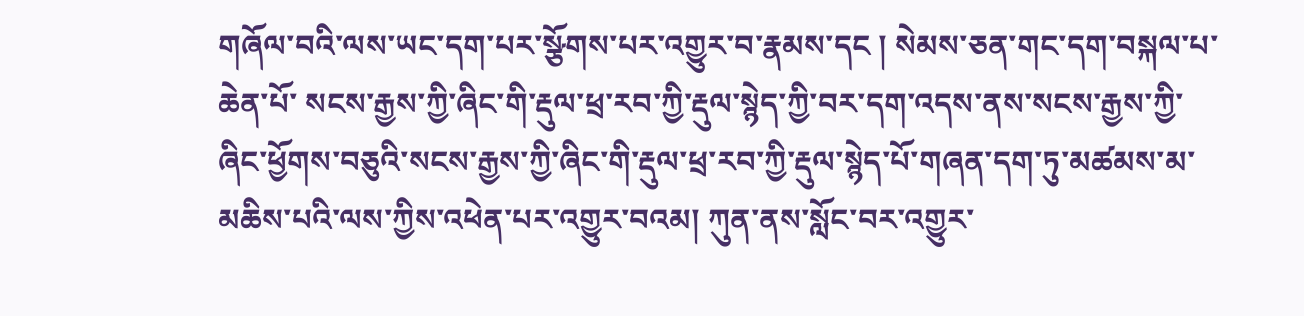གཞོལ་བའི་ལས་ཡང་དག་པར་སྩོགས་པར་འགྱུར་བ་རྣམས་དང ། སེམས་ཅན་གང་དག་བསྐལ་པ་ཆེན་པོ་ སངས་རྒྱས་ཀྱི་ཞིང་གི་རྡུལ་ཕྲ་རབ་ཀྱི་རྡུལ་སྙེད་ཀྱི་བར་དག་འདས་ནས་སངས་རྒྱས་ཀྱི་ཞིང་ཕྱོགས་བཅུའི་སངས་རྒྱས་ཀྱི་ཞིང་གི་རྡུལ་ཕྲ་རབ་ཀྱི་རྡུལ་སྙེད་པོ་གཞན་དག་ཏུ་མཚམས་མ་མཆིས་པའི་ལས་ཀྱིས་འཕེན་པར་འགྱུར་བའམ། ཀུན་ནས་སློང་བར་འགྱུར་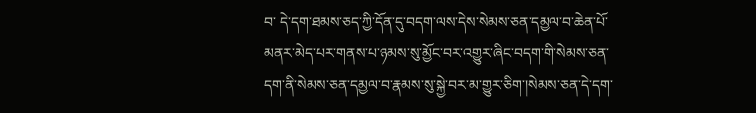བ་ དེ་དག་ཐམས་ཅད་ཀྱི་དོན་དུ་བདག་ལས་དེས་སེམས་ཅན་དམྱལ་བ་ཆེན་པོ་མནར་མེད་པར་གནས་པ་ཉམས་སུ་མྱོང་བར་འགྱུར་ཞིང་བདག་གི་སེམས་ཅན་དག་ནི་སེམས་ཅན་དམྱལ་བ་རྣམས་སུ་སྐྱེ་བར་མ་གྱུར་ཅིག་།སེམས་ཅན་དེ་དག་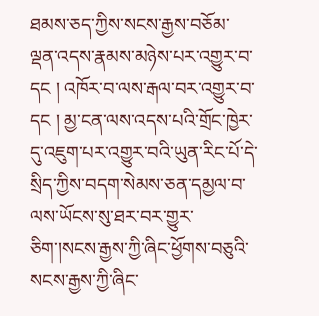ཐམས་ཅད་ཀྱིས་སངས་རྒྱས་བཅོམ་ ལྡན་འདས་རྣམས་མཉེས་པར་འགྱུར་བ་དང ། འཁོར་བ་ལས་རྒལ་བར་འགྱུར་བ་དང ། མྱ་ངན་ལས་འདས་པའི་གྲོང་ཁྱེར་དུ་འཇུག་པར་འགྱུར་བའི་ཡུན་རིང་པོ་དེ་སྲིད་ཀྱིས་བདག་སེམས་ཅན་དམྱལ་བ་ལས་ཡོངས་སུ་ཐར་བར་གྱུར་ཅིག་།སངས་རྒྱས་ཀྱི་ཞིང་ཕྱོགས་བཅུའི་ སངས་རྒྱས་ཀྱི་ཞིང་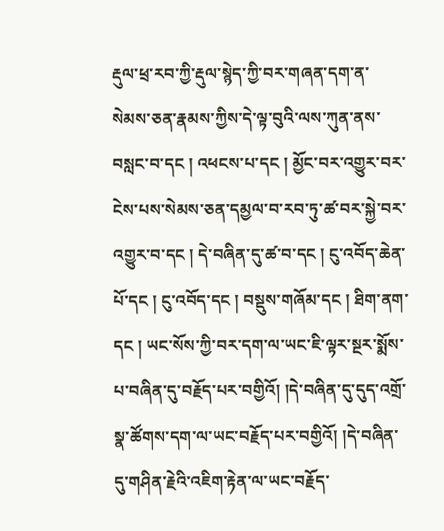རྡུལ་ཕྲ་རབ་ཀྱི་རྡུལ་སྙེད་ཀྱི་བར་གཞན་དག་ན་སེམས་ཅན་རྣམས་ཀྱིས་དེ་ལྟ་བུའི་ལས་ཀུན་ནས་བསླང་བ་དང ། འཕངས་པ་དང ། མྱོང་བར་འགྱུར་བར་ངེས་པས་སེམས་ཅན་དམྱལ་བ་རབ་ཏུ་ཚ་བར་སྐྱེ་བར་འགྱུར་བ་དང ། དེ་བཞིན་དུ་ཚ་བ་དང ། ངུ་འབོད་ཆེན་ པོ་དང ། ངུ་འབོད་དང ། བསྡུས་གཞོམ་དང ། ཐིག་ནག་དང ། ཡང་སོས་ཀྱི་བར་དག་ལ་ཡང་ཇི་ལྟར་སྔར་སྨོས་པ་བཞིན་དུ་བརྗོད་པར་བགྱིའོ། །དེ་བཞིན་དུ་དུད་འགྲོ་སྣ་ཚོགས་དག་ལ་ཡང་བརྗོད་པར་བགྱིའོ། །དེ་བཞིན་དུ་གཤིན་རྗེའི་འཇིག་རྟེན་ལ་ཡང་བརྗོད་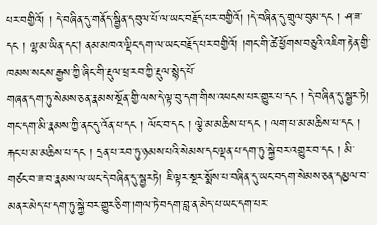པར་བགྱིའོ། ། དེ་བཞིན་དུ་གནོད་སྦྱིན་དབུལ་པོ་ལ་ཡང་བརྗོད་པར་བགྱིའོ། །དེ་བཞིན་དུ་གྲུལ་བུམ་དང ། ཤ་ཟ་དང ། ལྷ་མ་ཡིན་དང། ནམ་མཁའ་ལྡིང་དག་ལ་ཡང་བརྗོད་པར་བགྱིའོ། །གང་གི་ཚེ་ཕྱོགས་བཅུའི་འཇིག་རྟེན་གྱི་ཁམས་སངས་རྒྱས་ཀྱི་ཞིང་གི་རྡུལ་ཕྲ་རབ་ཀྱི་རྡུལ་སྙེད་པོ་
གཞན་དག་ཏུ་སེམས་ཅན་རྣམས་སྔོན་གྱི་ལས་དེ་ལྟ་བུ་དག་གིས་འཕངས་པར་གྱུར་པ་དང ། དེ་བཞིན་དུ་སྦྱར་ཏེ། གང་དག་མི་རྣམས་ཀྱི་ནང་དུ་འོན་པ་དང ། ལོང་བ་དང ། ལྕེ་མ་མཆིས་པ་དང ། ལག་པ་མ་མཆིས་པ་དང ། རྐང་པ་མ་མཆིས་པ་དང ། དྲན་པ་རབ་ཏུ་ཉམས་པའི་སེམས་དང་ལྡན་པ་དག་ཏུ་སྐྱེ་བར་འགྱུར་བ་དང ། མི་གཙང་བ་ཟ་བ་རྣམས་ལ་ཡང་དེ་བཞིན་དུ་སྦྱརཏེ། ཇི་ལྟར་སྔར་སྨོས་པ་བཞིན་དུ་ཡང་བདག་སེམས་ཅན་དམྱལ་བ་མནར་མེད་པ་དག་ཏུ་སྐྱེ་བར་གྱུར་ཅིག་།གལ་ཏེ་བདག་བླ་ན་མེད་པ་ཡང་དག་པར་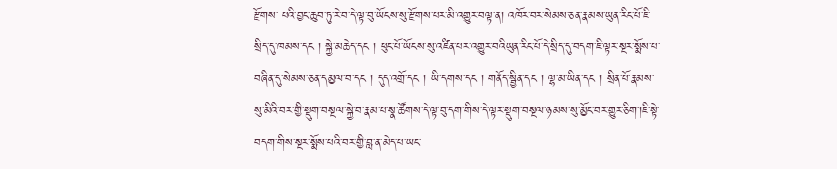རྫོགས་ པའི་བྱང་ཆུབ་ཏུ་རེ་བ་དེ་ལྟ་བུ་ཡོངས་སུ་རྫོགས་པར་མི་འགྱུར་བལྟ་ན། འཁོར་བར་སེམས་ཅན་རྣམས་ཡུན་རིང་པོ་ཇི་སྲིད་དུ་ཁམས་དང ། སྐྱེ་མཆེད་དང ། ཕུང་པོ་ཡོངས་སུ་འཛིན་པར་འགྱུར་བའིཡུན་རིང་པོ་དེ་སྲིད་དུ་བདག་ཇི་ལྟར་སྔར་སྨོས་པ་བཞིན་དུ་སེམས་ཅན་དམྱལ་བ་དང ། དུད་འགྲོ་དང ། ཡི་དགས་དང ། གནོད་སྦྱིན་དང ། ལྷ་མ་ཡིན་དང ། སྲིན་པོ་རྣམས་སུ་མིའི་བར་གྱི་སྡུག་བསྔལ་སྐྱེ་བ་རྣམ་པ་སྣ་ཚོགས་དེ་ལྟ་བུ་དག་གིས་དེ་ལྟར་སྡུག་བསྔལ་ཉམས་སུ་མྱོང་བར་གྱུར་ཅིག་།ཇི་སྟེ་བདག་གིས་སྔར་སྨོས་པའི་བར་གྱི་བླ་ན་མེད་པ་ཡང་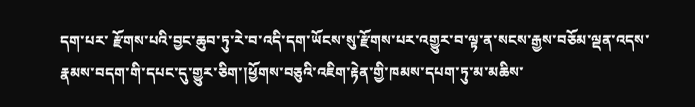དག་པར་ རྫོགས་པའི་བྱང་ཆུབ་ཏུ་རེ་བ་འདི་དག་ཡོངས་སུ་རྫོགས་པར་འགྱུར་བ་ལྟ་ན་སངས་རྒྱས་བཅོམ་ལྡན་འདས་རྣམས་བདག་གི་དཔང་དུ་གྱུར་ཅིག་།ཕྱོགས་བཅུའི་འཇིག་རྟེན་གྱི་ཁམས་དཔག་ཏུ་མ་མཆིས་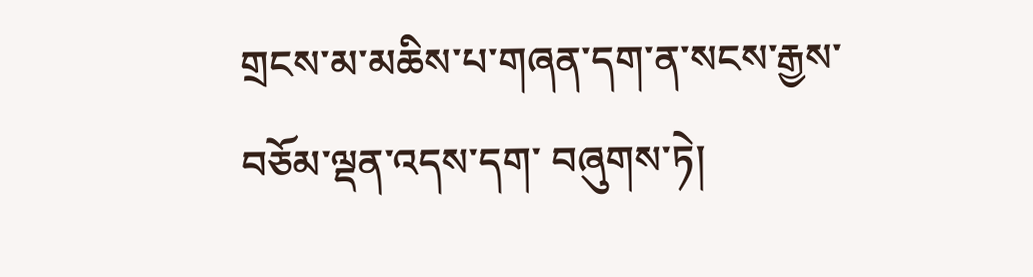གྲངས་མ་མཆིས་པ་གཞན་དག་ན་སངས་རྒྱས་བཅོམ་ལྡན་འདས་དག་ བཞུགས་ཏེ།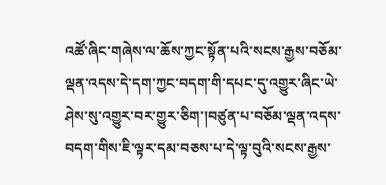འཚོ་ཞིང་གཞེས་ལ་ཆོས་ཀྱང་སྟོན་པའི་སངས་རྒྱས་བཅོམ་ལྡན་འདས་དེ་དག་ཀྱང་བདག་གི་དཔང་དུ་འགྱུར་ཞིང་ཡེ་ཤེས་སུ་འགྱུར་བར་གྱུར་ཅིག་།བཙུན་པ་བཅོམ་ལྡན་འདས་བདག་གིས་ཇི་ལྟར་དམ་བཅས་པ་དེ་ལྟ་བུའི་སངས་རྒྱས་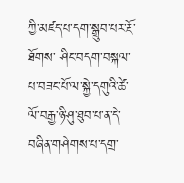ཀྱི་མཛད་པ་དག་སྒྲུབ་པར་རྔོ་ཐོགས་ ཤིང་བདག་བསྐལ་པ་བཟང་པོ་ལ་སྐྱེ་དགུའི་ཚེ་ལོ་བརྒྱ་ཉི་ཤུ་ཐུབ་པ་ན་དེ་བཞིན་གཤེགས་པ་དགྲ་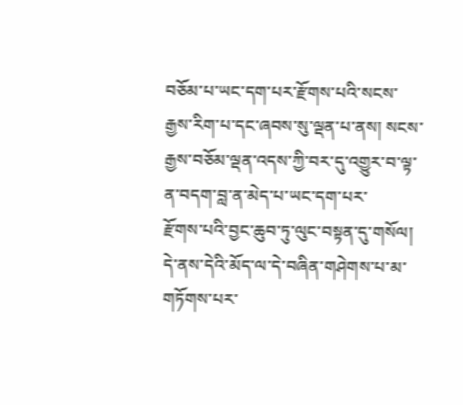བཅོམ་པ་ཡང་དག་པར་རྫོགས་པའི་སངས་རྒྱས་རིག་པ་དང་ཞབས་སུ་ལྡན་པ་ནས། སངས་རྒྱས་བཅོམ་ལྡན་འདས་ཀྱི་བར་དུ་འགྱུར་བ་ལྟ་ན་བདག་བླ་ན་མེད་པ་ཡང་དག་པར་
རྫོགས་པའི་བྱང་ཆུབ་ཏུ་ལུང་བསྟན་དུ་གསོལ། དེ་ནས་དེའི་མོད་ལ་དེ་བཞིན་གཤེགས་པ་མ་གཏོགས་པར་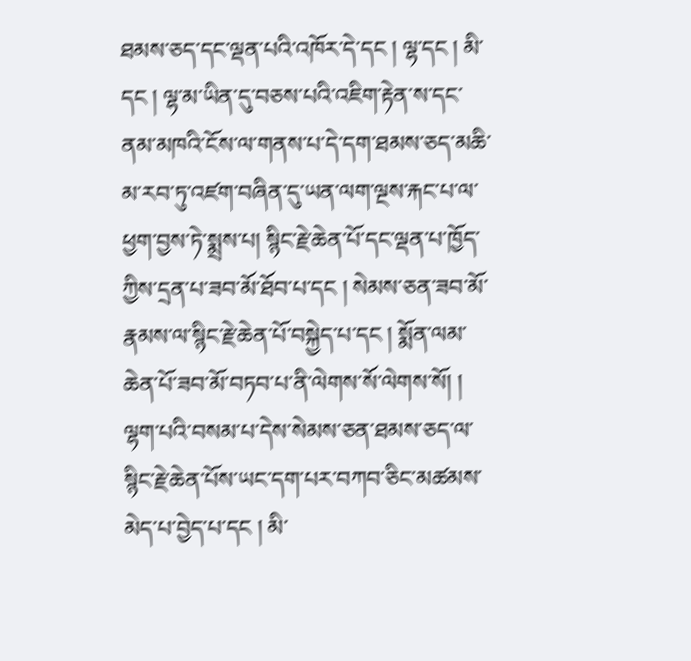ཐམས་ཅད་དང་ལྡན་པའི་འཁོར་དེ་དང ། ལྷ་དང ། མི་དང ། ལྷ་མ་ཡིན་དུ་བཅས་པའི་འཇིག་རྟེན་ས་དང་ནམ་མཁའི་ངོས་ལ་གནས་པ་དེ་དག་ཐམས་ཅད་མཆི་ མ་རབ་ཏུ་འཛག་བཞིན་དུ་ཡན་ལག་ལྔས་རྐང་པ་ལ་ཕྱག་བྱས་ཏེ་སྨྲས་པ། སྙིང་རྗེ་ཆེན་པོ་དང་ལྡན་པ་ཁྱོད་ཀྱིས་དྲན་པ་ཟབ་མོ་ཐོབ་པ་དང ། སེམས་ཅན་ཟབ་མོ་རྣམས་ལ་སྙིང་རྗེ་ཆེན་པོ་བསྐྱེད་པ་དང ། སྨོན་ལམ་ཆེན་པོ་ཟབ་མོ་བཏབ་པ་ནི་ལེགས་སོ་ལེགས་སོ། ། ལྷག་པའི་བསམ་པ་དེས་སེམས་ཅན་ཐམས་ཅད་ལ་སྙིང་རྗེ་ཆེན་པོས་ཡང་དག་པར་བཀབ་ཅིང་མཚམས་མེད་པ་བྱེད་པ་དང ། མི་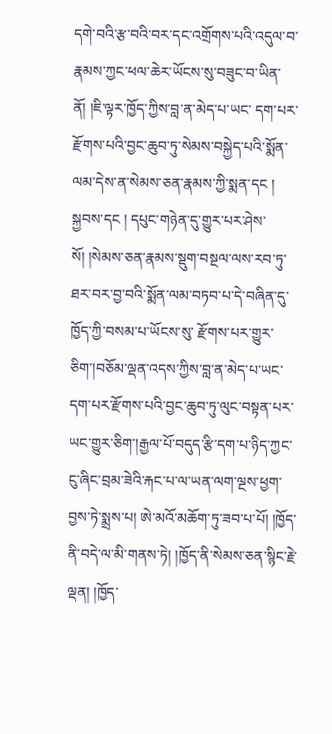དགེ་བའི་རྩ་བའི་བར་དང་འགྲོགས་པའི་འདུལ་བ་རྣམས་ཀྱང་ཕལ་ཆེར་ཡོངས་སུ་བཟུང་བ་ཡིན་ནོ། །ཇི་ལྟར་ཁྱོད་ཀྱིས་བླ་ན་མེད་པ་ཡང་ དག་པར་རྫོགས་པའི་བྱང་ཆུབ་ཏུ་སེམས་བསྐྱེད་པའི་སྨོན་ལམ་དེས་ན་སེམས་ཅན་རྣམས་ཀྱི་སྨན་དང ། སྐྱབས་དང ། དཔུང་གཉེན་དུ་གྱུར་པར་ཤེས་སོ། །སེམས་ཅན་རྣམས་སྡུག་བསྔལ་ལས་རབ་ཏུ་ཐར་བར་བྱ་བའི་སྨོན་ལམ་བཏབ་པ་དེ་བཞིན་དུ་ཁྱོད་ཀྱི་བསམ་པ་ཡོངས་སུ་ རྫོགས་པར་གྱུར་ཅིག་།བཅོམ་ལྡན་འདས་ཀྱིས་བླ་ན་མེད་པ་ཡང་དག་པར་རྫོགས་པའི་བྱང་ཆུབ་ཏུ་ལུང་བསྟན་པར་ཡང་གྱུར་ཅིག་།རྒྱལ་པོ་བདུད་རྩི་དག་པ་ཉིད་ཀྱང་ངུ་ཞིང་བྲམ་ཟེའི་རྐང་པ་ལ་ཡན་ལག་ལྔས་ཕྱག་བྱས་ཏེ་སྨྲས་པ། ཨེ་མའོ་མཆོག་ཏུ་ཟབ་པ་པོ། །ཁྱོད་ ནི་བདེ་ལ་མི་གནས་ཏེ། །ཁྱོད་ནི་སེམས་ཅན་སྙིང་རྗེ་ལྡན། །ཁྱོད་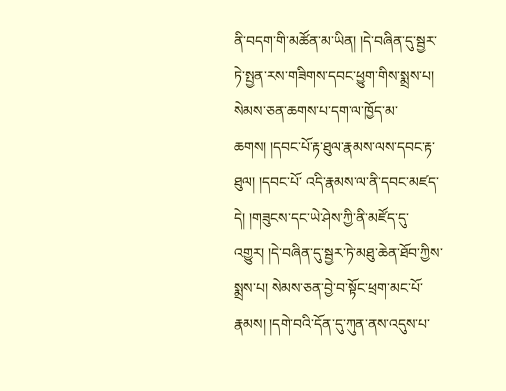ནི་བདག་གི་མཚོན་མ་ཡིན། །དེ་བཞིན་དུ་སྦྱར་ཏེ་སྤྱན་རས་གཟིགས་དབང་ཕྱུག་གིས་སྨྲས་པ། སེམས་ཅན་ཆགས་པ་དག་ལ་ཁྱོད་མ་ཆགས། །དབང་པོ་རྟ་ཐུལ་རྣམས་ལས་དབང་རྟ་ཐུལ། །དབང་པོ་ འདི་རྣམས་ལ་ནི་དབང་མཛད་དེ། །གཟུངས་དང་ཡེ་ཤེས་ཀྱི་ནི་མཛོད་དུ་འགྱུར། །དེ་བཞིན་དུ་སྦྱར་ཏེ་མཐུ་ཆེན་ཐོབ་ཀྱིས་སྨྲས་པ། སེམས་ཅན་བྱེ་བ་སྟོང་ཕྲག་མང་པོ་རྣམས། །དགེ་བའི་དོན་དུ་ཀུན་ནས་འདུས་པ་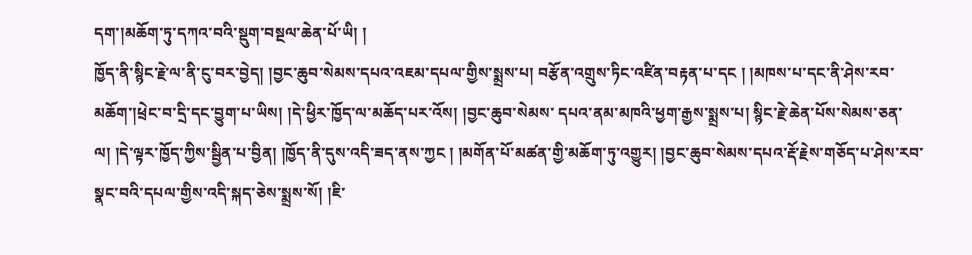དག་།མཆོག་ཏུ་དཀའ་བའི་སྡུག་བསྔལ་ཆེན་པོ་ཡི། །
ཁྱོད་ནི་སྙིང་རྗེ་ལ་ནི་ངུ་བར་བྱེད། །བྱང་ཆུབ་སེམས་དཔའ་འཇམ་དཔལ་གྱིས་སྨྲས་པ། བརྩོན་འགྲུས་ཏིང་འཛིན་བརྟན་པ་དང ། །མཁས་པ་དང་ནི་ཤེས་རབ་མཆོག་།ཕྲེང་བ་དྲི་དང་བྱུག་པ་ཡིས། །དེ་ཕྱིར་ཁྱོད་ལ་མཆོད་པར་འོས། །བྱང་ཆུབ་སེམས་ དཔའ་ནམ་མཁའི་ཕྱག་རྒྱས་སྨྲས་པ། སྙིང་རྗེ་ཆེན་པོས་སེམས་ཅན་ལ། །དེ་ལྟར་ཁྱོད་ཀྱིས་སྦྱིན་པ་བྱིན། །ཁྱོད་ནི་དུས་འདི་ཟད་ནས་ཀྱང ། །མགོན་པོ་མཚན་གྱི་མཆོག་ཏུ་འགྱུར། །བྱང་ཆུབ་སེམས་དཔའ་རྡོ་རྗེས་གཅོད་པ་ཤེས་རབ་སྣང་བའི་དཔལ་གྱིས་འདི་སྐད་ཅེས་སྨྲས་སོ། །ཇི་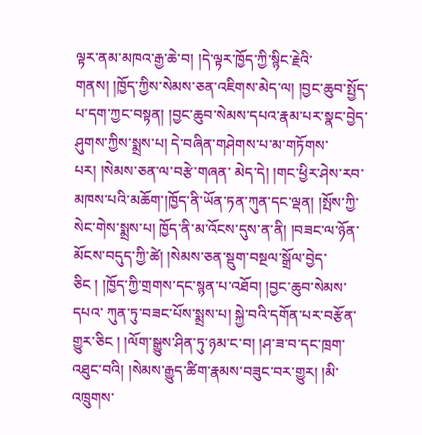ལྟར་ནམ་མཁའ་རྒྱ་ཆེ་བ། །དེ་ལྟར་ཁྱོད་ཀྱི་སྙིང་རྗེའི་གནས། །ཁྱོད་ཀྱིས་སེམས་ཅན་འཇིགས་མེད་ལ། །བྱང་ཆུབ་སྤྱོད་པ་དག་ཀྱང་བསྟན། །བྱང་ཆུབ་སེམས་དཔའ་རྣམ་པར་སྣང་བྱེད་ཤུགས་ཀྱིས་སྨྲས་པ། དེ་བཞིན་གཤེགས་པ་མ་གཏོགས་པར། །སེམས་ཅན་ལ་བརྩེ་གཞན་ མེད་དེ། །གང་ཕྱིར་ཤེས་རབ་མཁས་པའི་མཆོག་།ཁྱོད་ནི་ཡོན་ཏན་ཀུན་དང་ལྡན། །སྤོས་ཀྱི་སེང་གེས་སྨྲས་པ། ཁྱོད་ནི་མ་འོངས་དུས་ན་ནི། །བཟང་ལ་ཉོན་མོངས་བདུད་ཀྱི་ཚེ། །སེམས་ཅན་སྡུག་བསྔལ་སྒྲོལ་བྱེད་ཅིང ། །ཁྱོད་ཀྱི་གྲགས་དང་སྙན་པ་འཐོབ། །བྱང་ཆུབ་སེམས་དཔའ་ ཀུན་ཏུ་བཟང་པོས་སྨྲས་པ། སྐྱེ་བའི་དགོན་པར་བརྩོན་གྱུར་ཅིང ། །ལོག་སྒྱུས་ཤིན་ཏུ་ཉམ་ང་བ། །ཤ་ཟ་བ་དང་ཁྲག་འཐུང་བའི། །སེམས་རྒྱུད་ཚིག་རྣམས་བཟུང་བར་གྱུར། །མི་འཁྲུགས་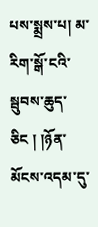པས་སྨྲས་པ། མ་རིག་སྒོ་ངའི་སྦུབས་ཆུད་ཅིང ། །ཉོན་མོངས་འདམ་དུ་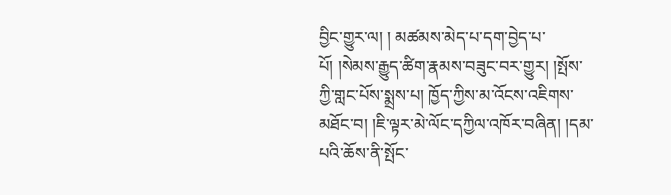བྱིང་གྱུར་ལ། ། མཚམས་མེད་པ་དག་བྱེད་པ་པོ། །སེམས་རྒྱུད་ཚིག་རྣམས་བཟུང་བར་གྱུར། །སྤོས་ཀྱི་གླང་པོས་སྨྲས་པ། ཁྱོད་ཀྱིས་མ་འོངས་འཇིགས་མཐོང་བ། །ཇི་ལྟར་མེ་ལོང་དཀྱིལ་འཁོར་བཞིན། །དམ་པའི་ཆོས་ནི་སྤོང་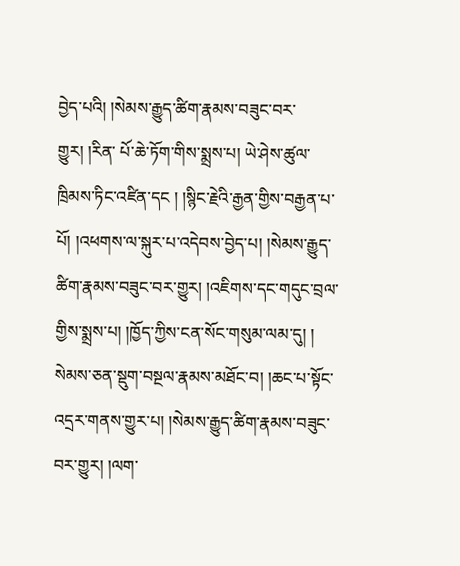བྱེད་པའི། །སེམས་རྒྱུད་ཚིག་རྣམས་བཟུང་བར་གྱུར། །རིན་ པོ་ཆེ་ཏོག་གིས་སྨྲས་པ། ཡེ་ཤེས་ཚུལ་ཁྲིམས་ཏིང་འཛིན་དང ། །སྙིང་རྗེའི་རྒྱན་གྱིས་བརྒྱན་པ་པོ། །འཕགས་ལ་སྐུར་པ་འདེབས་བྱེད་པ། །སེམས་རྒྱུད་ཚིག་རྣམས་བཟུང་བར་གྱུར། །འཇིགས་དང་གདུང་བྲལ་གྱིས་སྨྲས་པ། །ཁྱོད་ཀྱིས་ངན་སོང་གསུམ་ལམ་དུ། །
སེམས་ཅན་སྡུག་བསྔལ་རྣམས་མཐོང་བ། །ཆང་པ་སྟོང་འདྲར་གནས་གྱུར་པ། །སེམས་རྒྱུད་ཚིག་རྣམས་བཟུང་བར་གྱུར། །ལག་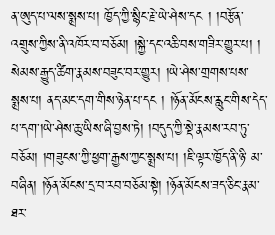ན་ཨུད་པ་ལས་སྨྲས་པ། ཁྱོད་ཀྱི་སྙིང་རྗེ་ཡེ་ཤེས་དང ། །བརྩོན་འགྲུས་ཀྱིས་ནི་འཁོར་བ་བཅོམ། །སྐྱེ་དང་འཆི་བས་གཟིར་གྱུར་པ། ། སེམས་རྒྱུད་ཚིག་རྣམས་བཟུང་བར་གྱུར། །ཡེ་ཤེས་གྲགས་པས་སྨྲས་པ། ནད་མང་དག་གིས་ཉེན་པ་དང ། །ཉོན་མོངས་རླུང་གིས་དེད་པ་དག་།ཡེ་ཤེས་ཆུ་ཡིས་ཞི་བྱས་ཏེ། །བདུད་ཀྱི་སྡེ་རྣམས་རབ་ཏུ་བཅོམ། །གཟུངས་ཀྱི་ཕྱག་རྒྱས་ཀྱང་སྨྲས་པ། །ཇི་ལྟར་ཁྱོད་ནི་ཉི་ མ་བཞིན། །ཉོན་མོངས་དྲ་བ་རབ་བཅོམ་སྟེ། །ཉོན་མོངས་ཟད་ཅིང་རྣམ་ཐར་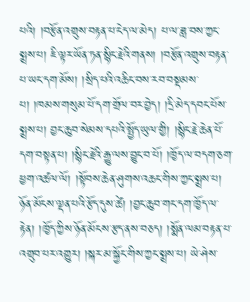པའི། །བརྩོན་འགྲུས་བརྟན་པ་ངེད་ལ་མེད། པ་ལ་ཟླ་བས་ཀྱང་སྨྲས་པ། ཇི་ལྟར་ཡོན་ཏན་སྙིང་རྗེའི་གནས། །བརྩོན་འགྲུས་བརྟན་པ་ཡང་དག་མོས། །སྲིད་པའི་འཆིང་བས་རབ་བསྡམས་ པ། །ཁམས་གསུམ་པོ་དག་གྲོལ་བར་བྱེད། །དྲི་མེད་དབང་པོས་སྨྲས་པ། བྱང་ཆུབ་སེམས་དཔའི་སྤྱོད་ཡུལ་གྱི། །སྙིང་རྗེ་ཆེན་པོ་དག་བསྟན་པ། །སྙིང་རྗེའི་རྒྱུ་ལས་བྱུང་བ་པོ། །ཁྱོད་ལ་བདག་ཅག་ཕྱག་འཚལ་ལོ། །སྟོབས་ཆེན་ཤུགས་འཆང་གིས་ཀྱང་སྨྲས་པ། ཉོན་མོངས་ལྡན་པའི་རྩོད་དུས་ཚེ། །བྱང་ཆུབ་གང་དག་ཁྱོད་ལ་རྟེན། །ཁྱོད་ཀྱིས་ཉོན་མོངས་རྩད་ནས་བཅད། །སྨོན་ལམ་བརྟན་པ་འགྲུབ་པར་འགྱུར། །སྐར་མ་སྐྱོང་གིས་ཀྱང་སྨྲས་པ། ཡེ་ཤེས་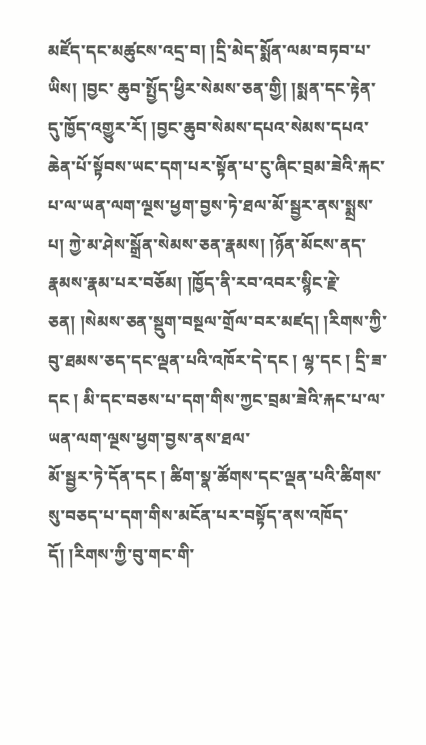མཛོད་དང་མཚུངས་འདྲ་བ། །དྲི་མེད་སྨོན་ལམ་བཏབ་པ་ཡིས། །བྱང་ ཆུབ་སྤྱོད་ཕྱིར་སེམས་ཅན་གྱི། །སྨན་དང་རྟེན་དུ་ཁྱོད་འགྱུར་རོ། །བྱང་ཆུབ་སེམས་དཔའ་སེམས་དཔའ་ཆེན་པོ་སྟོབས་ཡང་དག་པར་སྟོན་པ་ངུ་ཞིང་བྲམ་ཟེའི་རྐང་པ་ལ་ཡན་ལག་ལྔས་ཕྱག་བྱས་ཏེ་ཐལ་མོ་སྦྱར་ནས་སྨྲས་པ། ཀྱེ་མ་ཤེས་སྒྲོན་སེམས་ཅན་རྣམས། །ཉོན་མོངས་ནད་ རྣམས་རྣམ་པར་བཅོམ། །ཁྱོད་ནི་རབ་འབར་སྙིང་རྗེ་ཅན། །སེམས་ཅན་སྡུག་བསྔལ་གྲོལ་བར་མཛད། །རིགས་ཀྱི་བུ་ཐམས་ཅད་དང་ལྡན་པའི་འཁོར་དེ་དང ། ལྷ་དང ། དྲི་ཟ་དང ། མི་དང་བཅས་པ་དག་གིས་ཀྱང་བྲམ་ཟེའི་རྐང་པ་ལ་ཡན་ལག་ལྔས་ཕྱག་བྱས་ནས་ཐལ་
མོ་སྦྱར་ཏེ་དོན་དང ། ཚིག་སྣ་ཚོགས་དང་ལྡན་པའི་ཚིགས་སུ་བཅད་པ་དག་གིས་མངོན་པར་བསྟོད་ནས་འཁོད་དོ། །རིགས་ཀྱི་བུ་གང་གི་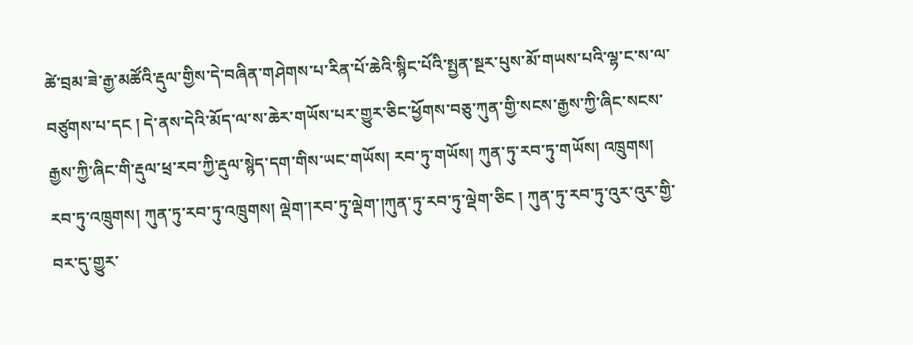ཚེ་བྲམ་ཟེ་རྒྱ་མཚོའི་རྡུལ་གྱིས་དེ་བཞིན་གཤེགས་པ་རིན་པོ་ཆེའི་སྙིང་པོའི་སྤྱན་སྔར་པུས་མོ་གཡས་པའི་ལྷ་ང་ས་ལ་ བཙུགས་པ་དང ། དེ་ནས་དེའི་མོད་ལ་ས་ཆེར་གཡོས་པར་གྱུར་ཅིང་ཕྱོགས་བཅུ་ཀུན་གྱི་སངས་རྒྱས་ཀྱི་ཞིང་སངས་རྒྱས་ཀྱི་ཞིང་གི་རྡུལ་ཕྲ་རབ་ཀྱི་རྡུལ་སྙེད་དག་གིས་ཡང་གཡོས། རབ་ཏུ་གཡོས། ཀུན་ཏུ་རབ་ཏུ་གཡོས། འཁྲུགས། རབ་ཏུ་འཁྲུགས། ཀུན་ཏུ་རབ་ཏུ་འཁྲུགས། ལྡེག་།རབ་ཏུ་ལྡེག་།ཀུན་ཏུ་རབ་ཏུ་ལྡེག་ཅིང ། ཀུན་ཏུ་རབ་ཏུ་འུར་འུར་གྱི་བར་དུ་གྱུར་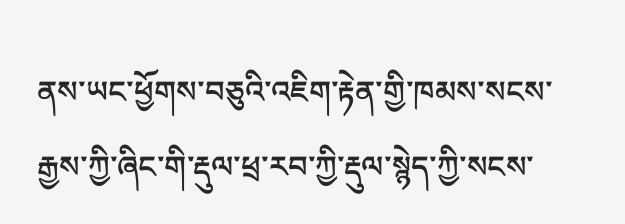ནས་ཡང་ཕྱོགས་བཅུའི་འཇིག་རྟེན་གྱི་ཁམས་སངས་རྒྱས་ཀྱི་ཞིང་གི་རྡུལ་ཕྲ་རབ་ཀྱི་རྡུལ་སྙེད་ཀྱི་སངས་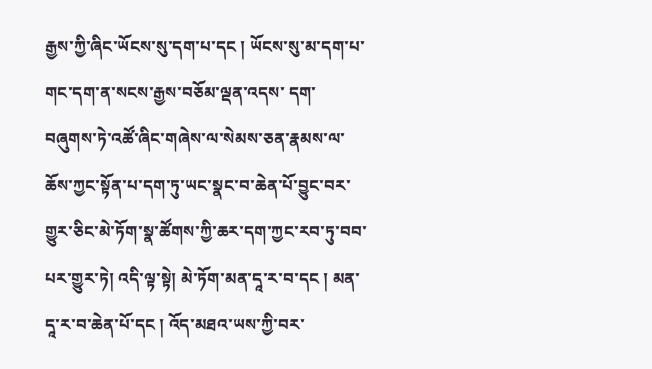རྒྱས་ཀྱི་ཞིང་ཡོངས་སུ་དག་པ་དང ། ཡོངས་སུ་མ་དག་པ་གང་དག་ན་སངས་རྒྱས་བཅོམ་ལྡན་འདས་ དག་བཞུགས་ཏེ་འཚོ་ཞིང་གཞེས་ལ་སེམས་ཅན་རྣམས་ལ་ཆོས་ཀྱང་སྟོན་པ་དག་ཏུ་ཡང་སྣང་བ་ཆེན་པོ་བྱུང་བར་གྱུར་ཅིང་མེ་ཏོག་སྣ་ཚོགས་ཀྱི་ཆར་དག་ཀྱང་རབ་ཏུ་བབ་པར་གྱུར་ཏེ། འདི་ལྟ་སྟེ། མེ་ཏོག་མན་དཱ་ར་བ་དང ། མན་དཱ་ར་བ་ཆེན་པོ་དང ། འོད་མཐའ་ཡས་ཀྱི་བར་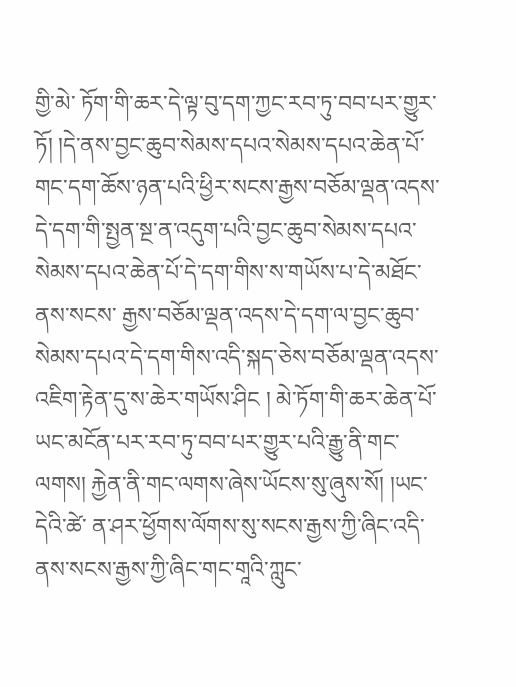གྱི་མེ་ ཏོག་གི་ཆར་དེ་ལྟ་བུ་དག་ཀྱང་རབ་ཏུ་བབ་པར་གྱུར་ཏོ། །དེ་ནས་བྱང་ཆུབ་སེམས་དཔའ་སེམས་དཔའ་ཆེན་པོ་གང་དག་ཆོས་ཉན་པའི་ཕྱིར་སངས་རྒྱས་བཅོམ་ལྡན་འདས་དེ་དག་གི་སྤྱན་སྔ་ན་འདུག་པའི་བྱང་ཆུབ་སེམས་དཔའ་སེམས་དཔའ་ཆེན་པོ་དེ་དག་གིས་ས་གཡོས་པ་དེ་མཐོང་ནས་སངས་ རྒྱས་བཅོམ་ལྡན་འདས་དེ་དག་ལ་བྱང་ཆུབ་སེམས་དཔའ་དེ་དག་གིས་འདི་སྐད་ཅེས་བཅོམ་ལྡན་འདས་འཇིག་རྟེན་དུ་ས་ཆེར་གཡོས་ཤིང ། མེ་ཏོག་གི་ཆར་ཆེན་པོ་ཡང་མངོན་པར་རབ་ཏུ་བབ་པར་གྱུར་པའི་རྒྱུ་ནི་གང་ལགས། རྐྱེན་ནི་གང་ལགས་ཞེས་ཡོངས་སུ་ཞུས་སོ། །ཡང་དེའི་ཚེ་ ན་ཤར་ཕྱོགས་ལོགས་སུ་སངས་རྒྱས་ཀྱི་ཞིང་འདི་ནས་སངས་རྒྱས་ཀྱི་ཞིང་གང་གཱའི་ཀླུང་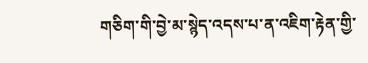གཅིག་གི་བྱེ་མ་སྙེད་འདས་པ་ན་འཇིག་རྟེན་གྱི་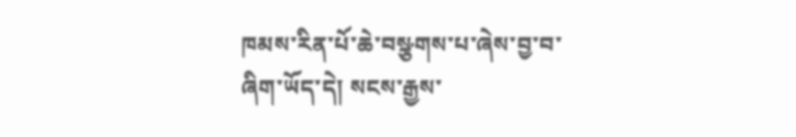ཁམས་རིན་པོ་ཆེ་བསྩགས་པ་ཞེས་བྱ་བ་ཞིག་ཡོད་དེ། སངས་རྒྱས་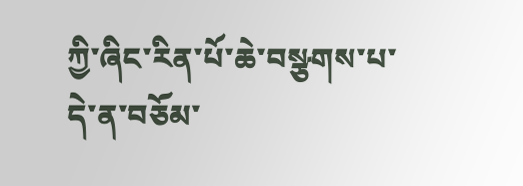ཀྱི་ཞིང་རིན་པོ་ཆེ་བསྩགས་པ་དེ་ན་བཅོམ་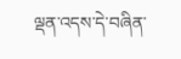ལྡན་འདས་དེ་བཞིན་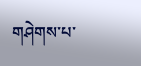གཤེགས་པ་